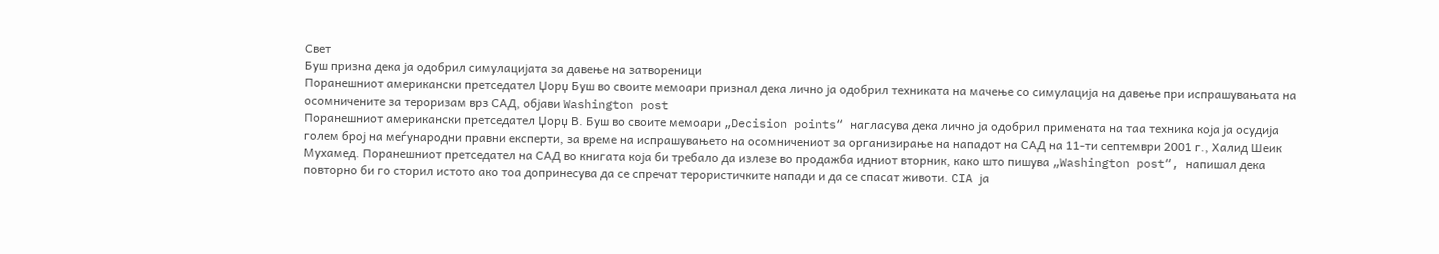Свет
Буш призна дека ја одобрил симулацијата за давење на затвореници
Поранешниот американски претседател Џорџ Буш во своите мемоари признал дека лично ја одобрил техниката на мачење со симулација на давење при испрашувањата на осомничените за тероризам врз САД, објави Washington post
Поранешниот американски претседател Џорџ В. Буш во своите мемоари „Decision points“ нагласува дека лично ја одобрил примената на таа техника која ја осудија голем број на меѓународни правни експерти, за време на испрашувањето на осомничениот за организирање на нападот на САД на 11-ти септември 2001 г., Халид Шеик Мухамед. Поранешниот претседател на САД во книгата која би требало да излезе во продажба идниот вторник, како што пишува „Washington post“, напишал дека повторно би го сторил истото ако тоа допринесува да се спречат терористичките напади и да се спасат животи. CIA ја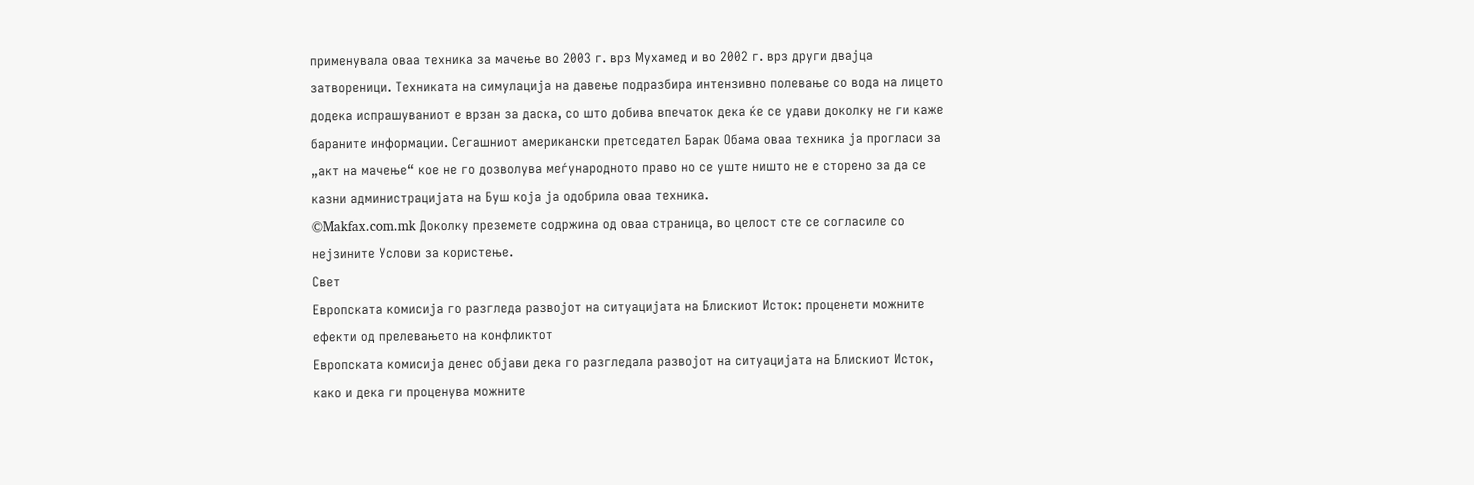применувала оваа техника за мачење во 2003 г. врз Мухамед и во 2002 г. врз други двајца затвореници. Техниката на симулација на давење подразбира интензивно полевање со вода на лицето додека испрашуваниот е врзан за даска, со што добива впечаток дека ќе се удави доколку не ги каже бараните информации. Сегашниот американски претседател Барак Обама оваа техника ја прогласи за „акт на мачење“ кое не го дозволува меѓународното право но се уште ништо не е сторено за да се казни администрацијата на Буш која ја одобрила оваа техника.
©Makfax.com.mk Доколку преземете содржина од оваа страница, во целост сте се согласиле со нејзините Услови за користење.
Свет
Европската комисија го разгледа развојот на ситуацијата на Блискиот Исток: проценети можните ефекти од прелевањето на конфликтот
Европската комисија денес објави дека го разгледала развојот на ситуацијата на Блискиот Исток, како и дека ги проценува можните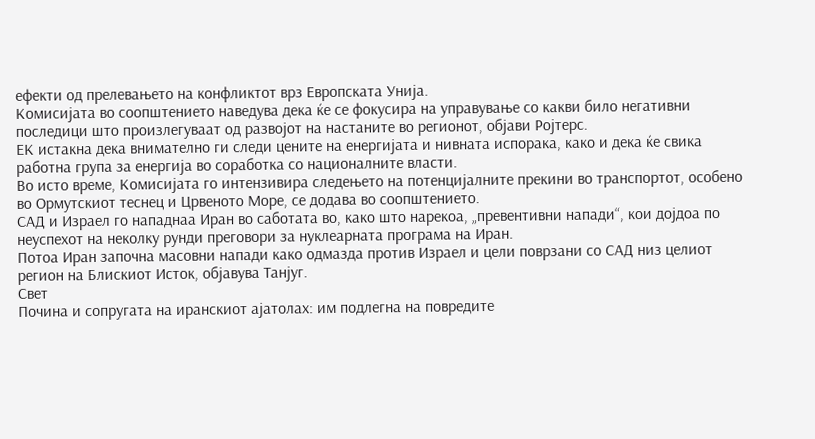ефекти од прелевањето на конфликтот врз Европската Унија.
Комисијата во соопштението наведува дека ќе се фокусира на управување со какви било негативни последици што произлегуваат од развојот на настаните во регионот, објави Ројтерс.
ЕК истакна дека внимателно ги следи цените на енергијата и нивната испорака, како и дека ќе свика работна група за енергија во соработка со националните власти.
Во исто време, Комисијата го интензивира следењето на потенцијалните прекини во транспортот, особено во Ормутскиот теснец и Црвеното Море, се додава во соопштението.
САД и Израел го нападнаа Иран во саботата во, како што нарекоа, „превентивни напади“, кои дојдоа по неуспехот на неколку рунди преговори за нуклеарната програма на Иран.
Потоа Иран започна масовни напади како одмазда против Израел и цели поврзани со САД низ целиот регион на Блискиот Исток, објавува Танјуг.
Свет
Почина и сопругата на иранскиот ајатолах: им подлегна на повредите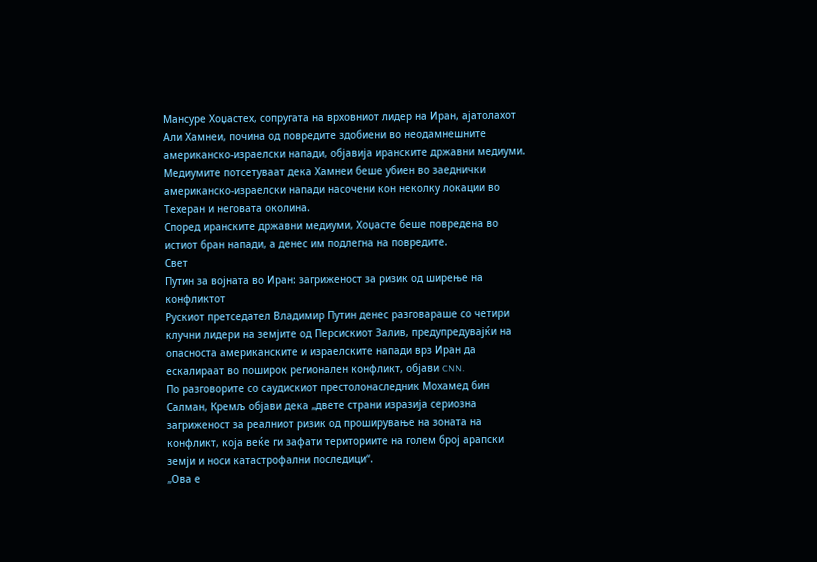Мансуре Хоџастех, сопругата на врховниот лидер на Иран, ајатолахот Али Хамнеи, почина од повредите здобиени во неодамнешните американско-израелски напади, објавија иранските државни медиуми.
Медиумите потсетуваат дека Хамнеи беше убиен во заеднички американско-израелски напади насочени кон неколку локации во Техеран и неговата околина.
Според иранските државни медиуми, Хоџасте беше повредена во истиот бран напади, а денес им подлегна на повредите.
Свет
Путин за војната во Иран: загриженост за ризик од ширење на конфликтот
Рускиот претседател Владимир Путин денес разговараше со четири клучни лидери на земјите од Персискиот Залив, предупредувајќи на опасноста американските и израелските напади врз Иран да ескалираат во поширок регионален конфликт, објави CNN.
По разговорите со саудискиот престолонаследник Мохамед бин Салман, Кремљ објави дека „двете страни изразија сериозна загриженост за реалниот ризик од проширување на зоната на конфликт, која веќе ги зафати териториите на голем број арапски земји и носи катастрофални последици“.
„Ова е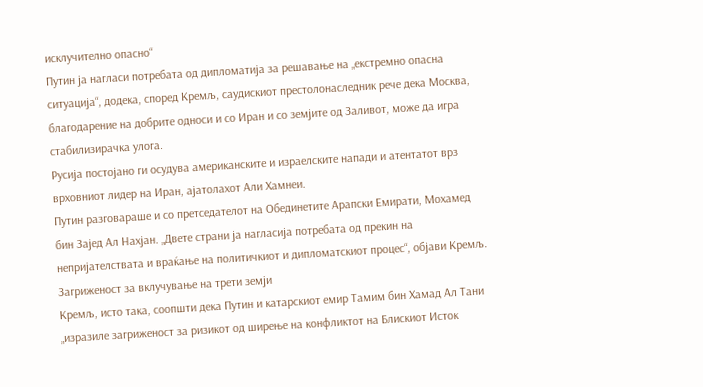исклучително опасно“
Путин ја нагласи потребата од дипломатија за решавање на „екстремно опасна ситуација“, додека, според Кремљ, саудискиот престолонаследник рече дека Москва, благодарение на добрите односи и со Иран и со земјите од Заливот, може да игра стабилизирачка улога.
Русија постојано ги осудува американските и израелските напади и атентатот врз врховниот лидер на Иран, ајатолахот Али Хамнеи.
Путин разговараше и со претседателот на Обединетите Арапски Емирати, Мохамед бин Зајед Ал Нахјан. „Двете страни ја нагласија потребата од прекин на непријателствата и враќање на политичкиот и дипломатскиот процес“, објави Кремљ.
Загриженост за вклучување на трети земји
Кремљ, исто така, соопшти дека Путин и катарскиот емир Тамим бин Хамад Ал Тани „изразиле загриженост за ризикот од ширење на конфликтот на Блискиот Исток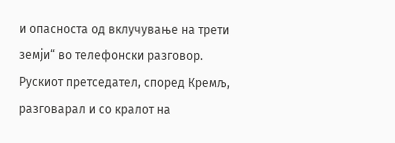и опасноста од вклучување на трети земји“ во телефонски разговор.
Рускиот претседател, според Кремљ, разговарал и со кралот на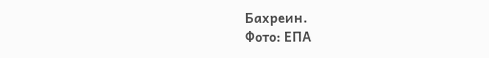Бахреин.
Фото: ЕПА